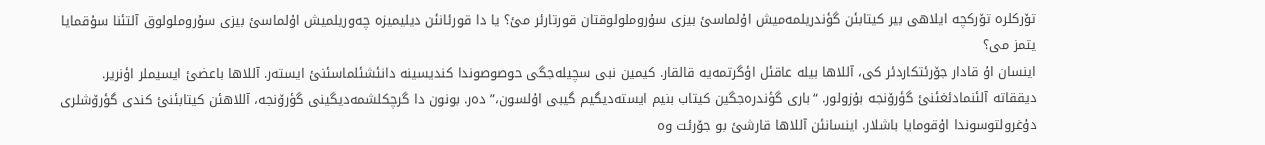تۆرکلرە تۆرکچە ایلاهی بیر کیتابئن گؤندریلمەمیش اۇلماسئ بیزی سۇروملولوقتان قورتارئر مئ؟ یا دا قورئانئن دیلیمیزە چەوریلمیش اۇلماسئ بیزی سۇروملولوق آلتئنا سۇقمایا یتمز می؟
اینسان اۇ قادار جۆرئتکاردئر کی، آللاها بیلە عاقئل اؤگرتمەیە قالقار. کیمین نبی سچیلەجگی حوصوصوندا کندیسینە دانئشئلماسئنئ ایستەر. آللاها باعضئ ایسیملر اؤنریر. دیققاتە آلئنمادئغئنئ گؤرۆنجە بۇزولور. “باری گؤندرەجگین کیتاب بنیم ایستەدیگیم گیبی اۇلسون،” دەر. بونون دا گرچکلشمەدیگینی گؤرۆنجە، آللاهئن کیتابئنئ کندی گؤرۆشلری دۇغرولتوسوندا اۇقومایا باشلار. اینسانئن آللاها قارشئ بو جۆرئت وە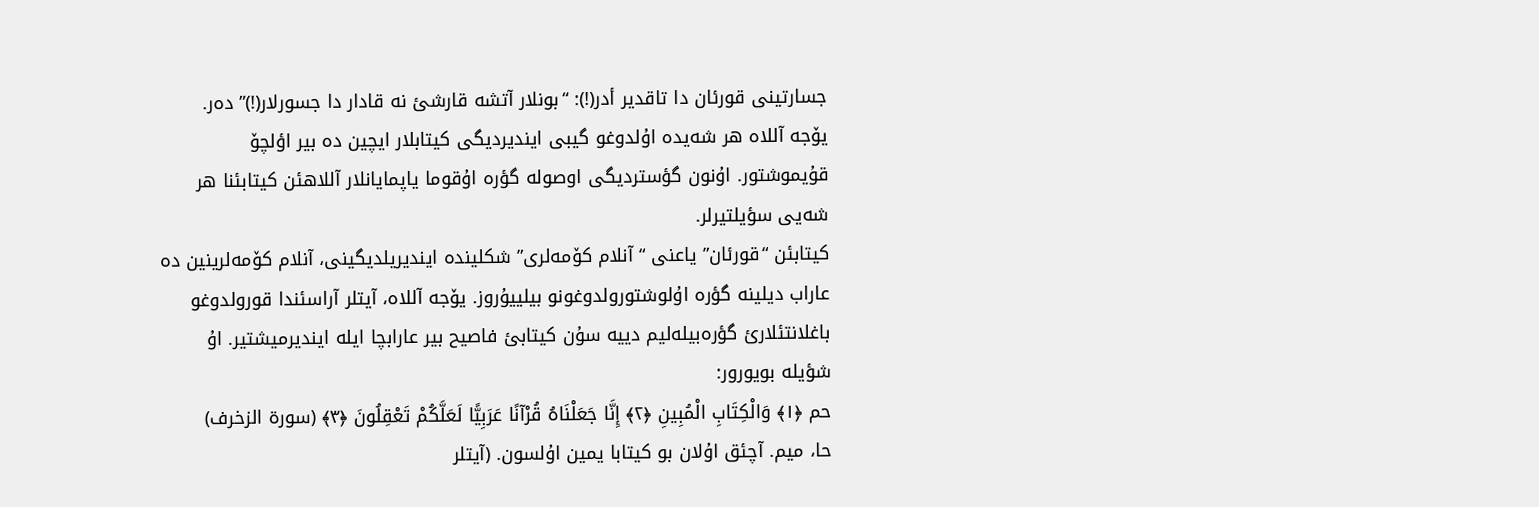جسارتینی قورئان دا تاقدیر أدر(!): “بونلار آتشە قارشئ نە قادار دا جسورلار(!)” دەر.
یۆجە آللاە هر شەیدە اۇلدوغو گیبی ایندیردیگی کیتابلار ایچین دە بیر اؤلچۆ قۇیموشتور. اۇنون گؤستردیگی اوصولە گؤرە اۇقوما یاپمایانلار آللاهئن کیتابئنا هر شەیی سؤیلتیرلر.
کیتابئن “قورئان” یاعنی “آنلام کۆمەلری” شکلیندە ایندیریلدیگینی، آنلام کۆمەلرینین دە عاراب دیلینە گؤرە اۇلوشتورولدوغونو بیلییۇروز. یۆجە آللاە، آیتلر آراسئندا قورولدوغو باغلانتئلارئ گؤرەبیلەلیم دییە سۇن کیتابئ فاصیح بیر عارابچا ایلە ایندیرمیشتیر. اۇ شؤیلە بویورور:
حم ﴿۱﴾ وَالْكِتَابِ الْمُبِينِ ﴿۲﴾ إِنَّا جَعَلْنَاهُ قُرْآنًا عَرَبِيًّا لَعَلَّكُمْ تَعْقِلُونَ ﴿۳﴾ (سورة الزخرف)
حا، میم. آچئق اۇلان بو کیتابا یمین اۇلسون. (آیتلر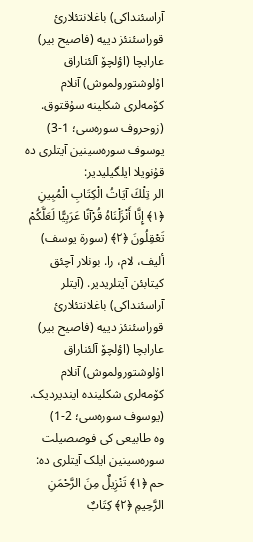آراسئنداکی) باغلانتئلارئ قوراسئنئز دییە (فاصیح بیر) عارابچا (اؤلچۆ آلئناراق اۇلوشتورولموش) آنلام کۆمەلری شکلینە سۇقتوق. (زوحروف سورەسی؛ 1-3)
یوسوف سورەسینین آیتلری دە قۇنویلا ایلگیلیدیر:
الر تِلْكَ آيَاتُ الْكِتَابِ الْمُبِينِ ﴿۱﴾ إِنَّا أَنْزَلْنَاهُ قُرْآنًا عَرَبِيًّا لَعَلَّكُمْ تَعْقِلُونَ ﴿۲﴾ (سورة یوسف)
ألیف، لام، را. بونلار آچئق کیتابئن آیتلریدیر. (آیتلر آراسئنداکی) باغلانتئلارئ قوراسئنئز دییە (فاصیح بیر) عارابچا (اؤلچۆ آلئناراق اۇلوشتورولموش) آنلام کۆمەلری شکلیندە ایندیردیک. (یوسوف سورەسی؛ 2-1)
وە طابیعی کی فوصصیلت سورەسینین ایلک آیتلری دە:
حم ﴿۱﴾ تَنْزِيلٌ مِنَ الرَّحْمَنِ الرَّحِيمِ ﴿۲﴾ كِتَابٌ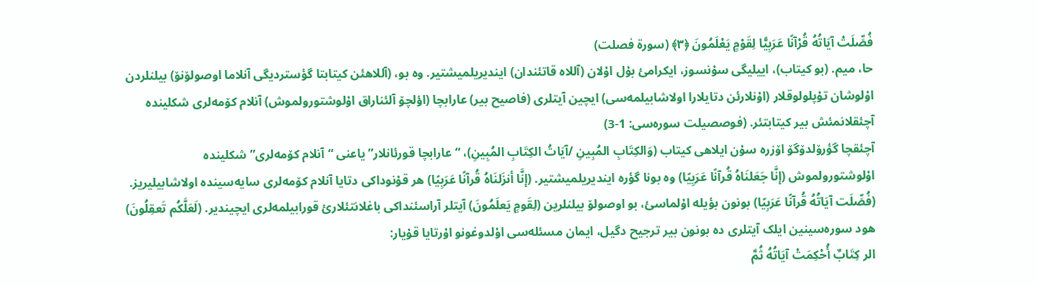فُصِّلَتْ آيَاتُهُ قُرْآنًا عَرَبِيًّا لِقَوْمٍ يَعْلَمُونَ ﴿۳﴾ (سورة فصلت)
حا، میم. (بو کیتاب)، اییلیگی سۇنسوز، ایکرامئ بۇل اۇلان (آللاە قاتئندان) ایندیریلمیشتیر. وە بو، (آللاهئن کیتابتا گؤستردیگی آنلاما اوصولۆنۆ) بیلنلردن اۇلوشان تۇپلولوقلار (اۇنلارئن دتایلارا اولاشابیلمەسی) ایچین آیتلری (فاصیح بیر) عارابچا (اؤلچۆ آلئناراق اۇلوشتورولموش) آنلام کۆمەلری شکلیندە آچئقلانمئش بیر کیتابتئر. (فوصصیلت سورەسی: 1-3)
آچئقچا گؤرۆلدۆگۆ اۆزرە سۇن ایلاهی کیتاب (وَالکِتَابِ المُبِینِ /آیَاتُ الکِتَابِ المُبِینِ)، “عارابچا قورئانلار” یاعنی “آنلام کۆمەلری” شکلیندە اۇلوشتورولموش (إنَّا جَعَلنَاەُ قُرآنًا عَرَبِیًا) وە بونا گؤرە ایندیریلمیشتیر. (إنَّا أنزَلنَاەُ قُرآنًا عَرَبِیًا) هر قۇنوداکی دتایا آنلام کۆمەلری سایەسیندە اولاشابیلیریز. (فُصِّلَت آیَاتُەُ قُرآنًا عَرَبِیًا) بونون بؤیلە اۇلماسئ، بو اوصولۆ بیلنلرین (لِقَومٍ یَعلَمُونَ) آیتلر آراسئنداکی باغلانتئلارئ قورابیلمەلری ایچیندیر. (لَعَلَّکُم تَعقِلُونَ)
هود سورەسینین ایلک آیتلری دە بونون بیر ترجیح دگیل، ایمان مسئلەسی اۇلدوغونو اۇرتایا قۇیار:
الر كِتَابٌ أُحْكِمَتْ آيَاتُهُ ثُمَّ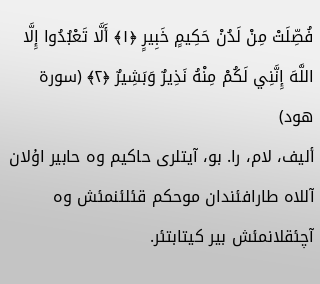فُصِّلَتْ مِنْ لَدُنْ حَكِيمٍ خَبِيرٍ ﴿۱﴾ أَلَّا تَعْبُدُوا إِلَّا اللَّهَ إِنَّنِي لَكُمْ مِنْهُ نَذِيرٌ وَبَشِيرٌ ﴿۲﴾ (سورة هود)
ألیف، لام، را. بو، آیتلری حاکیم وە حابیر اۇلان آللاە طارافئندان موحکم قئلئنمئش وە آچئقلانمئش بیر کیتابتئر.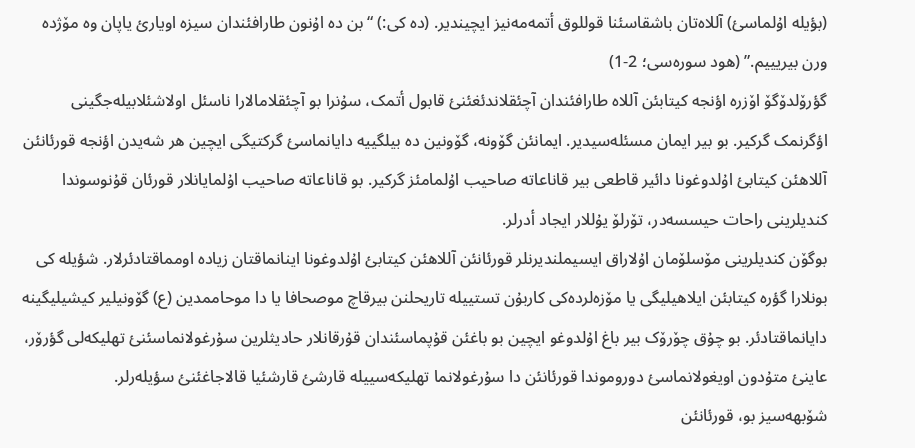(بؤیلە اۇلماسئ) آللاەتان باشقاسئنا قوللوق أتمەمەنیز ایچیندیر. (دە کی:) “بن دە اۇنون طارافئندان سیزە اویارئ یاپان وە مۆژدە ورن بیریییم.” (هود سورەسی؛ 2-1)
گؤرۆلدۆگۆ اۆزرە اؤنجە کیتابئن آللاە طارافئندان آچئقلاندئغئنئ قابول أتمک، سۇنرا بو آچئقلامالارا ناسئل اولاشئلابیلەجگینی اؤگرنمک گرکیر. بو بیر ایمان مسئلەسیدیر. ایمانئن گۆونە، گۆونین دە بیلگییە دایانماسئ گرکتیگی ایچین هر شەیدن اؤنجە قورئانئن آللاهئن کیتابئ اۇلدوغونا دائیر قاطعی بیر قاناعاتە صاحیب اۇلمامئز گرکیر. بو قاناعاتە صاحیب اۇلمایانلار قورئان قۇنوسوندا کندیلرینی راحات حیسسەدر، تۆرلۆ یۇللار ایجاد أدرلر.
بوگۆن کندیلرینی مۆسلۆمان اۇلاراق ایسیملندیرنلر قورئانئن آللاهئن کیتابئ اۇلدوغونا اینانماقتان زیادە اومماقتادئرلار. شؤیلە کی بونلارا گؤرە کیتابئن ایلاهیلیگی یا مۆزەلردەکی کاربۇن تستییلە تاریحلنن بیرقاچ موصحافا یا دا موحاممدین (ع) گۆونیلیر کیشیلیگینە دایانماقتادئر. بو چۇق چۆرۆک بیر باغ اۇلدوغو ایچین بو باغئن قۇپماسئندان قۇرقانلار حادیثلرین سۇرغولانماسئنئ تهلیکەلی گؤرۆر، عاینئ متۇدون اویغولانماسئ دوروموندا قورئانئن دا سۇرغولانما تهلیکەسییلە قارشئ قارشئیا قالاجاغئنئ سؤیلەرلر.
شۆبهەسیز بو، قورئانئن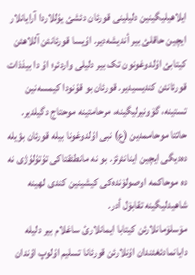ایلاهیلیگینین دلیلینی قورئان دئشئ یۇللاردا آرایانلار ایچین حاقلئ بیر أندیشەدیر. اۇیسا قورئانئن آللاهئن کیتابئ اۇلدوغونون تک بیر دلیلی واردئر؛ اۇ دا بیذذات قورئانئن کندیسیدیر. قورئان بو قۇنودا کیمسەنین تستینە، گۆونیرلیگینە، مرحامتینە موحتاج دگیلدیر. حاتتا موحاممدین (ع) نبی اۇلدوغونا بیلە قورئان بؤیلە دەدیگی ایچین اینانئرئز. بو نە مانطئقتاکی تۇتۇلۇژی نە دە موحاکمە اوصولۆندەکی کیشینین کندی لهینە شاهیدلیگینە تقابۆل أدر.
مۆسلۆمانلارئن کیتابا ایمانلارئ ساغلام بیر دلیلە دایانمادئغئندان اۇنلارئن قورئانا تسلیم اۇلوپ اۇندان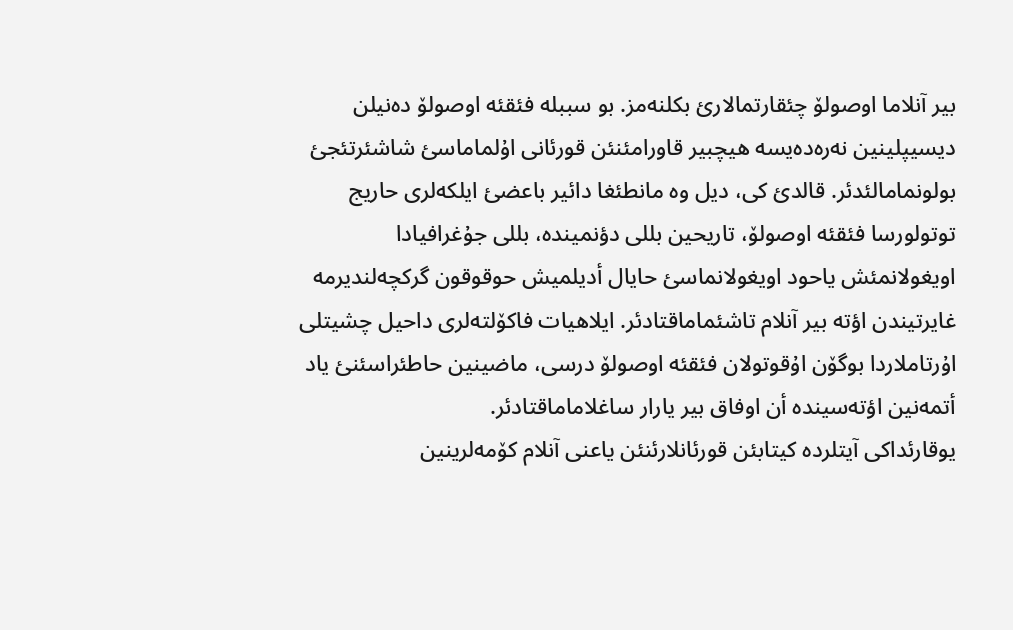بیر آنلاما اوصولۆ چئقارتمالارئ بکلنەمز. بو سببلە فئقئە اوصولۆ دەنیلن دیسیپلینین نەرەدەیسە هیچبیر قاورامئنئن قورئانی اۇلماماسئ شاشئرتئجئ بولونمامالئدئر. قالدئ کی، دیل وە مانطئغا دائیر باعضئ ایلکەلری حاریج توتولورسا فئقئە اوصولۆ، تاریحین بللی دؤنمیندە، بللی جۇغرافیادا اویغولانمئش یاحود اویغولانماسئ حایال أدیلمیش حوقوقون گرکچەلندیرمە غایرتیندن اؤتە بیر آنلام تاشئماماقتادئر. ایلاهیات فاکۆلتەلری داحیل چشیتلی اۇرتاملاردا بوگۆن اۇقوتولان فئقئە اوصولۆ درسی، ماضینین حاطئراسئنئ یاد أتمەنین اؤتەسیندە أن اوفاق بیر یارار ساغلاماماقتادئر.
یوقارئداکی آیتلردە کیتابئن قورئانلارئنئن یاعنی آنلام کۆمەلرینین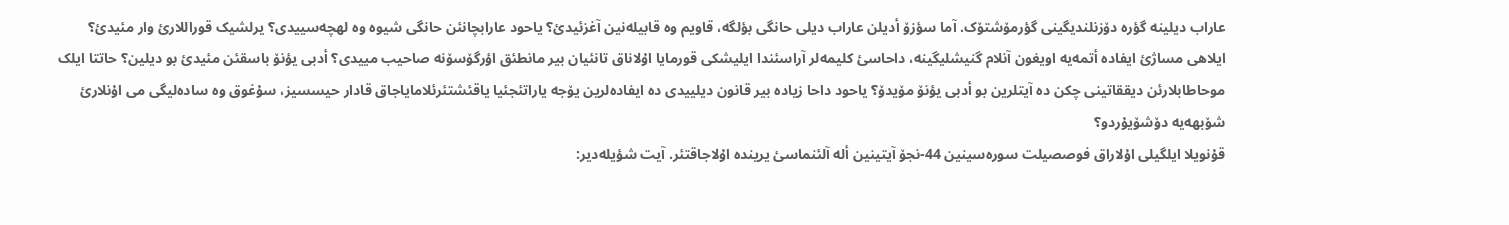عاراب دیلینە گؤرە دۆزنلندیگینی گؤرمۆشتۆک. آما سؤزۆ أدیلن عاراب دیلی حانگی بؤلگە، قاویم وە قابیلەنین آغزئیدئ؟ یاحود عارابچانئن حانگی شیوە وە لهچەسییدی؟ یرلشیک قوراللارئ وار مئیدئ؟ ایلاهی مساژئ ایفادە أتمەیە اویغون آنلام گنیشلیگینە، داحاسئ کلیمەلر آراسئندا ایلیشکی قورمایا اۇلاناق تانئیان بیر مانطئق اؤرگۆسۆنە صاحیب مییدی؟ أدبی یؤنۆ باسقئن مئیدئ بو دیلین؟ حاتتا ایلک موحاطابلارئن دیققاتینی چکن دە آیتلرین بو أدبی یؤنۆ مۆیدۆ؟ یاحود داحا زیادە بیر قانون دیلییدی دە ایفادەلرین یۆجە یاراتئجئیا یاقئشتئرئلامایاجاق قادار حیسسیز، سۇغوق وە سادەلیگی می اۇنلارئ شۆبهەیە دۆشۆیۇردو؟
قۇنویلا ایلگیلی اۇلاراق فوصصیلت سورەسینین 44-نجۆ آیتینین ألە آلئنماسئ یریندە اۇلاجاقتئر. آیت شؤیلەدیر: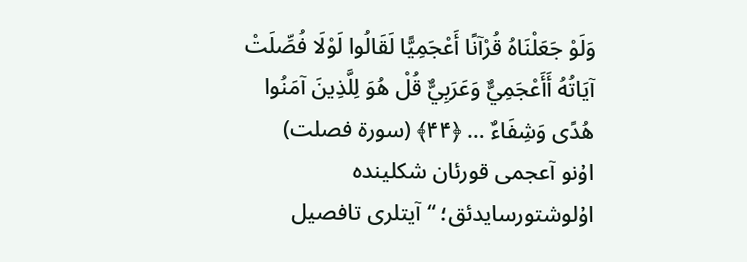وَلَوْ جَعَلْنَاهُ قُرْآنًا أَعْجَمِيًّا لَقَالُوا لَوْلَا فُصِّلَتْ آيَاتُهُ أَأَعْجَمِيٌّ وَعَرَبِيٌّ قُلْ هُوَ لِلَّذِينَ آمَنُوا هُدًى وَشِفَاءٌ … ﴿۴۴﴾ (سورة فصلت)
اۇنو آعجمی قورئان شکلیندە اۇلوشتورسایدئق؛ “آیتلری تافصیل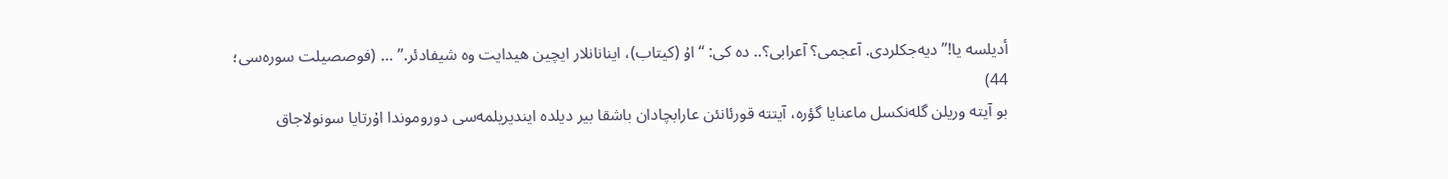أدیلسە یا!” دیەجکلردی. آعجمی؟ آعرابی؟.. دە کی: “اۇ (کیتاب)، اینانانلار ایچین هیدایت وە شیفادئر.” … (فوصصیلت سورەسی؛ 44)
بو آیتە وریلن گلەنکسل ماعنایا گؤرە، آیتتە قورئانئن عارابچادان باشقا بیر دیلدە ایندیریلمەسی دوروموندا اۇرتایا سونولاجاق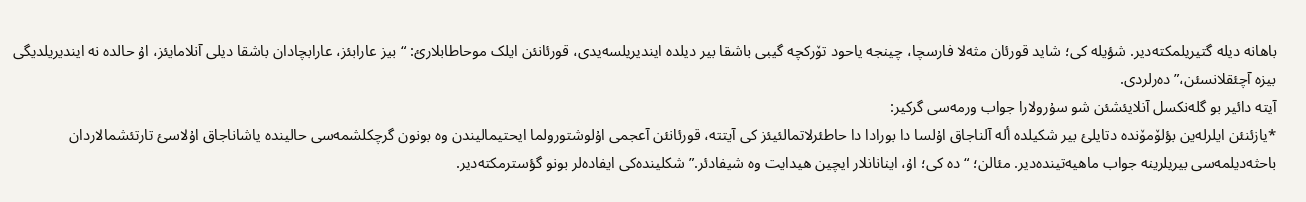باهانە دیلە گتیریلمکتەدیر. شؤیلە کی؛ شاید قورئان مثەلا فارسچا، چینجە یاحود تۆرکچە گیبی باشقا بیر دیلدە ایندیریلسەیدی، قورئانئن ایلک موحاطابلارئ: “بیز عارابئز، عارابچادان باشقا دیلی آنلامایئز، اۇ حالدە نە ایندیریلدیگی بیزە آچئقلانسئن،” دەرلردی.
آیتە دائیر بو گلەنکسل آنلایئشئن شو سۇرولارا جواب ورمەسی گرکیر:
*یازئنئن ایلرلەین بؤلۆمۆندە دتایلئ بیر شکیلدە ألە آلناجاق اۇلسا دا بورادا دا حاطئرلاتمالئیئز کی آیتتە، قورئانئن آعجمی اۇلوشتورولما ایحتیمالیندن وە بونون گرچکلشمەسی حالیندە یاشاناجاق اۇلاسئ تارتئشمالاردان باحثەدیلمەسی بیریلرینە جواب ماهیەتیندەدیر. مئالن؛ “دە کی؛ اۇ، اینانانلار ایچین هیدایت وە شیفادئر.” شکلیندەکی ایفادەلر بونو گؤسترمکتەدیر.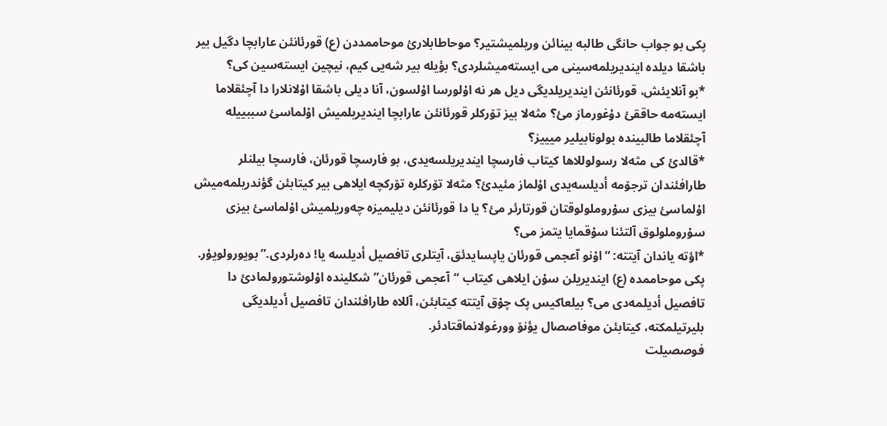پکی بو جواب حانگی طالبە بینائن وریلمیشتیر؟ موحاطابلارئ موحاممددن (ع) قورئانئن عارابچا دگیل بیر باشقا دیلدە ایندیریلمەسینی می ایستەمیشلردی؟ بؤیلە بیر شەیی کیم، نیچین ایستەسین کی؟
*بو آنلایئش، قورئانئن ایندیریلدیگی دیل هر نە اۇلورسا اۇلسون، آنا دیلی باشقا اۇلانلارا دا آچئقلاما ایستەمە حاققئ دۇغورماز مئ؟ مثەلا بیز تۆرکلر قورئانئن عارابچا ایندیریلمیش اۇلماسئ سببییلە آچئقلاما طالبیندە بولونابیلیر میییز؟
*قالدئ کی مثەلا رسولوللاها کیتاب فارسچا ایندیریلسەیدی، بو فارسچا قورئان، فارسچا بیلنلر طارافئندان ترجۆمە أدیلسەیدی اۇلماز مئیدئ؟ مثەلا تۆرکلرە تۆرکچە ایلاهی بیر کیتابئن گؤندریلمەمیش اۇلماسئ بیزی سۇروملولوقتان قورتارئر مئ؟ یا دا قورئانئن دیلیمیزە چەوریلمیش اۇلماسئ بیزی سۇروملولوق آلتئنا سۇقمایا یتمز می؟
*اؤتە یاندان آیتتە: “اۇنو آعجمی قورئان یاپسایدئق، آیتلری تافصیل أدیلسە یا! دەرلردی.” بویورولویۇر. پکی موحاممدە (ع) ایندیریلن سۇن ایلاهی کیتاب “آعجمی قورئان” شکلیندە اۇلوشتورولمادئ دا تافصیل أدیلمەدی می؟ بیلعاکیس پک چۇق آیتتە کیتابئن، آللاە طارافئندان تافصیل أدیلدیگی بلیرتیلمکتە، کیتابئن موفاصصال یؤنۆ وورغولانماقتادئر.
فوصصیلت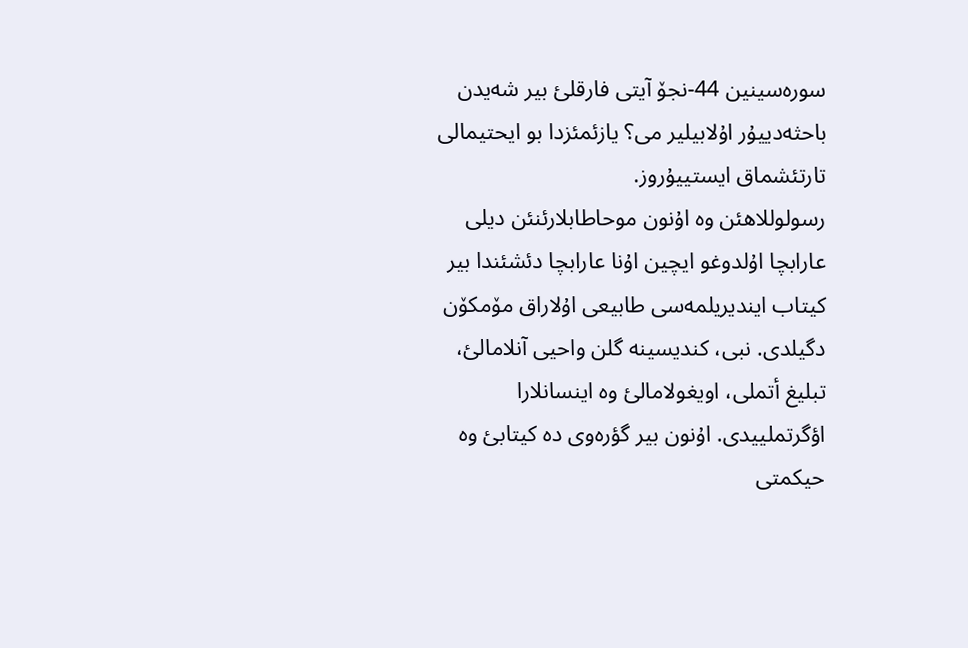سورەسینین 44-نجۆ آیتی فارقلئ بیر شەیدن باحثەدییۇر اۇلابیلیر می؟ یازئمئزدا بو ایحتیمالی تارتئشماق ایستییۇروز.
رسولوللاهئن وە اۇنون موحاطابلارئنئن دیلی عارابچا اۇلدوغو ایچین اۇنا عارابچا دئشئندا بیر کیتاب ایندیریلمەسی طابیعی اۇلاراق مۆمکۆن دگیلدی. نبی، کندیسینە گلن واحیی آنلامالئ، تبلیغ أتملی، اویغولامالئ وە اینسانلارا اؤگرتملییدی. اۇنون بیر گؤرەوی دە کیتابئ وە حیکمتی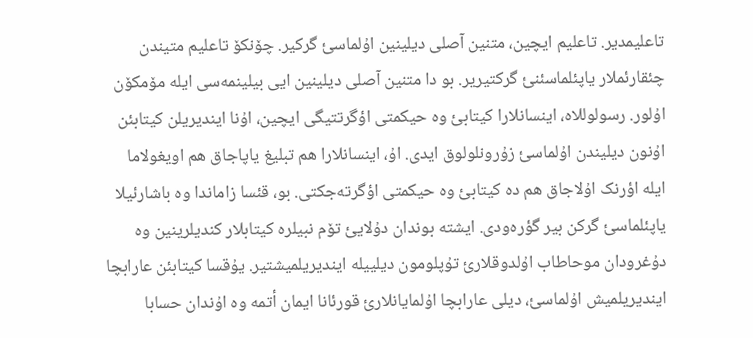تاعلیمدیر. تاعلیم ایچین، متنین آصلی دیلینین اۇلماسئ گرکیر. چۆنکۆ تاعلیم متیندن چئقارئملار یاپئلماسئنئ گرکتیریر. بو دا متنین آصلی دیلینین ایی بیلینمەسی ایلە مۆمکۆن اۇلور. رسولوللاە، اینسانلارا کیتابئ وە حیکمتی اؤگرتتیگی ایچین، اۇنا ایندیریلن کیتابئن اۇنون دیلیندن اۇلماسئ زۇرونلولوق ایدی. اۇ، اینسانلارا هم تبلیغ یاپاجاق هم اویغولاما ایلە اؤرنک اۇلاجاق هم دە کیتابئ وە حیکمتی اؤگرتەجکتی. بو، قئسا زاماندا وە باشارئیلا یاپئلماسئ گرکن بیر گؤرەودی. ایشتە بوندان دۇلایئ تۆم نبیلرە کیتابلار کندیلرینین وە دۇغرودان موحاطاب اۇلدوقلارئ تۇپلومون دیلییلە ایندیریلمیشتیر. یۇقسا کیتابئن عارابچا ایندیریلمیش اۇلماسئ، دیلی عارابچا اۇلمایانلارئ قورئانا ایمان أتمە وە اۇندان حسابا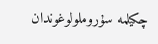چکیلمە سۇروملولوغوندان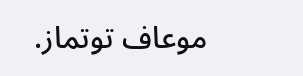موعاف توتماز.